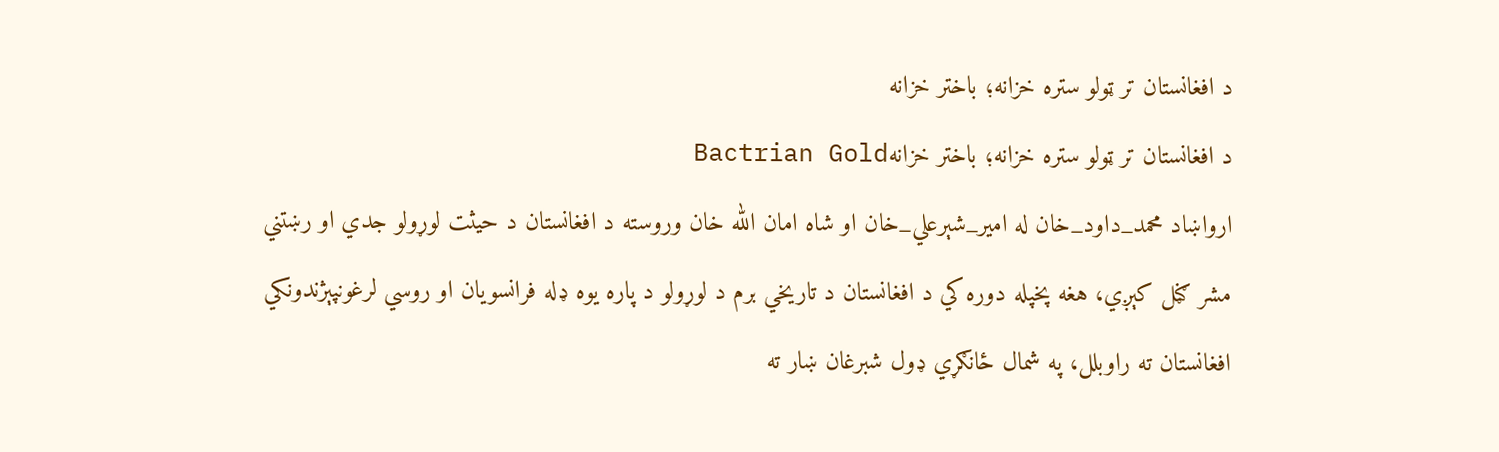د افغانستان تر ټولو ستره خزانه؛ باختر خزانه
د افغانستان تر ټولو ستره خزانه؛ باختر خزانهBactrian Gold
ارواښاد محمد_داود_خان له امير_شېرعلي_خان او شاه امان الله خان وروسته د افغانستان د حيثت لوړولو جدي او رښتني مشر ګڼل کېږي، هغه پخپله دوره کي د افغانستان د تاريخي برم د لوړولو د پاره يوه ډله فرانسويان او روسي لرغونپېژندونکي افغانستان ته راوبلل، په شمال ځانګړي ډول شبرغان ښار ته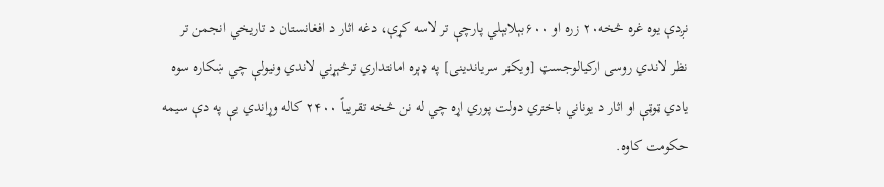نږدې يوه غره څخه۲۰ زره او ۶۰۰بېلابېلي پارچې تر لاسه کړې، دغه اثار د افغانستان د تاريخي انجمن تر نظر لاندي روسی ارکیالوجسټ [ویکټر سریاندینی] په ډېره امانتداري ترڅېړني لاندي ونيولې چي ښکاره سوه يادي ټوټې او اثار د يوناني باختري دولت پوري اړه چي له نن څخه تقریباً ۲۴۰۰ کاله وړاندي یې په دې سیمه حکومت کاوه.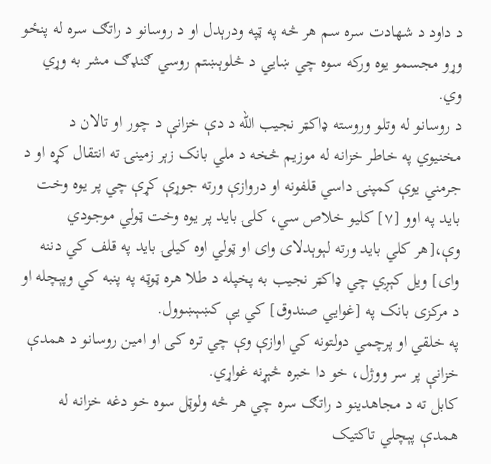د داود د شهادت سره سم هر څه په ټپه ودرېدل او د روسانو د راتګ سره له پنځو وړو مجسمو يوه ورکه سوه چي ښايي د څلوېښتم روسي ګنډګ مشر به وړي وي.
د روسانو له وتلو وروسته ډاکټر نجیب الله د دې خزانې د چور او تالان د مخنیوي په خاطر خزانه له موزیم څخه د ملي بانک زېر زمینۍ ته انتقال کړه او د جرمني يوې کمپنۍ داسي قلفونه او دروازې ورته جوړې کړې چي پر يوه وخت بايد په اوو [۷] کليو خلاص سي، کلۍ بايد پر يوه وخت ټولي موجودي وې،[هر کلي بايد ورته لېوېدلای وای او ټولي اوه کیلۍ بايد په قلف کي دننه وای] ويل کېږي چي ډاکټر نجيب به پخپله د طلا هره ټوټه په پنبه کي وپېچله او د مرکزی بانک په [غوایي صندوق] کي یې کښېښوول.
په خلقي او پرچمي دولتونه کي اوازې وې چي تره کی او امين روسانو د همدې خزانې پر سر ووژل، خو دا خبره څېړنه غواړي.
کابل ته د مجاهدينو د راتګ سره چي هر څه ولوټل سوه خو دغه خزانه له همدې پېچلي تاکتيک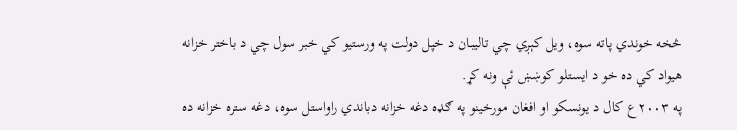څخه خوندي پاته سوه، ويل کېږي چي تاليبـان د خپل دولت په ورستيو کي خبر سول چي د باختر خزانه هيواد کي ده خو د ايستلو کوښښ ئې ونه کړ.
په ۲۰۰۳ع کال د يونسکو او افغان مورخينو په ګډه دغه خزانه دباندي راواستل سوه، دغه ستره خزانه ده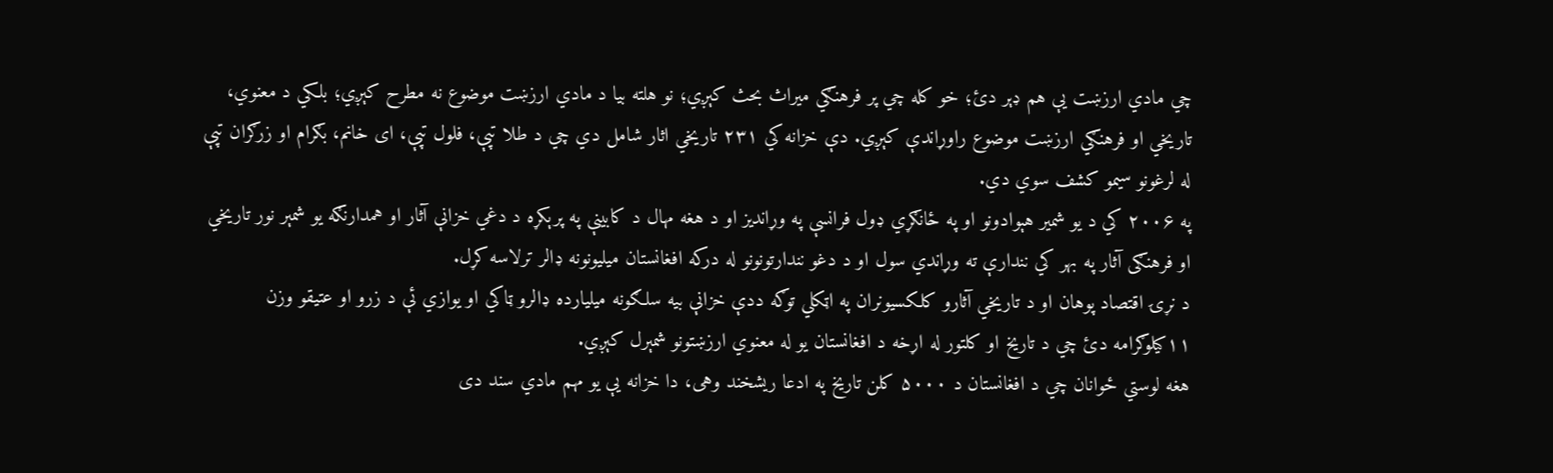چي مادي ارزښت یې هم ډېر دئ؛ خو کله چي پر فرهنګي میراث بحث کېږي؛ نو هلته بیا د مادي ارزښت موضوع نه مطرح کېږي؛ بلکي د معنوي، تاریخي او فرهنګي ارزښت موضوع راوړاندې کېږي. دې خزانه کي ۲۳۱ تاريخي اثار شامل دي چي د طلا تپې، فلول تپې، ای خانم، بګرام او زرګران تپې له لرغونو سيمو کشف سوي دي.
په ۲۰۰۶ کي د یو شمير هېوادونو او په ځانګړي ډول فرانسې په وړاندیز او د هغه مهال د کابینې په پرېکړه د دغي خزانې آثار او همدارنګه یو شمېر نور تاریخي او فرهنګی آثار په بهر کي نندارې ته وړاندي سول او د دغو نندارتونونو له درکه افغانستان میلیونونه ډالر ترلاسه کړل.
د نړۍ اقتصاد پوهان او د تاریخي آثارو کلکسیونران په اټکلي توګه ددې خزانې بيه سلګونه میلیارده ډالرو ټاکي او يوازي ئې د زرو او عتيقو وزن ۱۱کیلوګرامه دئ چي د تاریخ او کلتور له اړخه د افغانستان یو له معنوي ارزښتونو شمېرل کېږي.
هغه لوستي ځوانان چي د افغانستان د ۵۰۰۰ کلن تاریخ په ادعا ریشخند وهی، دا خزانه یې یو مهم مادي سند دی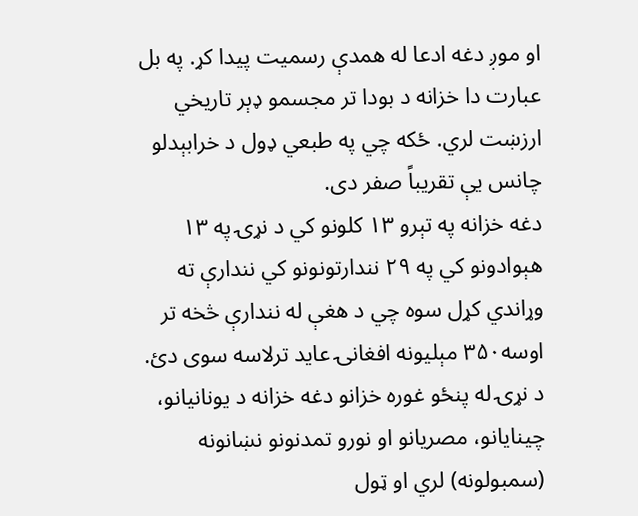او موږ دغه ادعا له همدې رسمیت پیدا کړ. په بل عبارت دا خزانه د بودا تر مجسمو ډېر تاریخي ارزښت لري. ځکه چي په طبعي ډول د خرابېدلو چانس یې تقریباً صفر دی.
دغه خزانه په تېرو ۱۳ کلونو کي د نړۍ په ۱۳ هېوادونو کي په ۲۹ نندارتونونو کي نندارې ته وړاندي کړل سوه چي د هغې له نندارې څخه تر اوسه۳۵۰ مېلیونه افغانۍ عاید ترلاسه سوی دئ.
د نړۍ له پنځو غوره خزانو دغه خزانه د یونانیانو، چینایانو، مصریانو او نورو تمدنونو نښانونه (سمبولونه) لري او ټول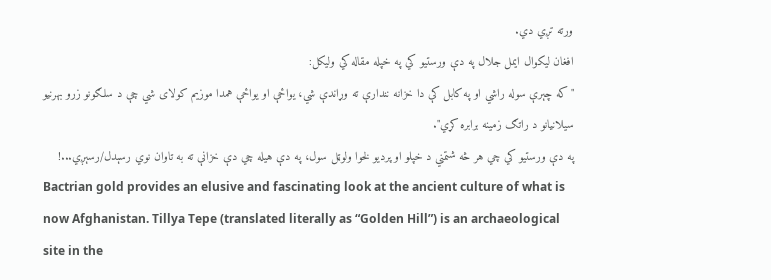ورته تږي دي.
افغان ليکوال ايمل جلال په دې ورستيو کي په خپله مقاله کي وليکل:
"که چېرې سوله راشي او په کابل کې دا خزانه نندارې ته وړاندې شي، یواځې او یواځې همدا موزیم کولای شي چې د سلګونو زرو بهرنیو سیلانیانو د راتګ زمینه برابره کړي".
په دې ورستيو کي چي هر څه شتمني د خپلو او پرديو لخوا ولوټل سول، په دې هيله چي دې خزانې ته به تاوان نوي رسېدل/رسېږي...!
Bactrian gold provides an elusive and fascinating look at the ancient culture of what is now Afghanistan. Tillya Tepe (translated literally as “Golden Hill”) is an archaeological site in the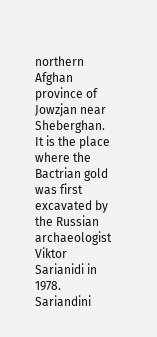northern Afghan province of Jowzjan near Sheberghan. It is the place where the Bactrian gold was first excavated by the Russian archaeologist Viktor Sarianidi in 1978.
Sariandini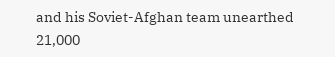and his Soviet-Afghan team unearthed 21,000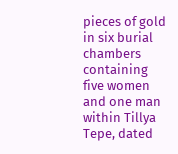pieces of gold in six burial chambers containing five women and one man within Tillya Tepe, dated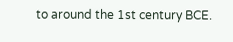to around the 1st century BCE.